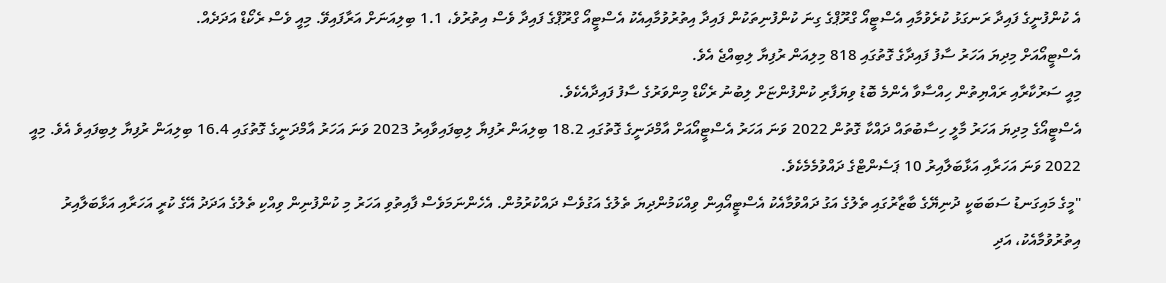އެ ކުންފުނީގެ ފައިދާ ރަނގަޅު ކުރެވުމާއި އެސްޓީއޯ ގްރޫޕްގެ ގިނަ ކުންފުނިތަކުން ފައިދާ އިތުރުވުމާއިއެކު އެސްޓީއޯ ގްރޫޕްގެ ފައިދާ ވެސް އިތުރުވެ، 1.1 ބިލިއަނަށް އަރާފައިވޭ. މިއީ ވެސް ރެކޯޑް އަދަދެއް.
އެސްޓީއޯއަށް މިދިޔަ އަހަރު ސާފު ފައިދާގެ ގޮތުގައި 818 މިލިއަން ރުފިޔާ ލިބިއްޖެ އެވެ.
މިއީ ސަރުކާރާއި ރައްޔިތުން ހިއްސާވާ އެންމެ ބޮޑު ވިޔަފާރި ކުންފުންޏަށް ލިބުނު ރެކޯޑް މިންވަރުގެ ސާފު ފައިދާއެކެވެ.
އެސްޓީއޯގެ މިދިޔަ އަހަރު މާލީ ހިސާބުތައް ދައްކާ ގޮތުން 2022 ވަނަ އަހަރު އެސްޓީއޯއަށް އާމްދަނީގެ ގޮތުގައި 18.2 ބިލިއަން ރުފިޔާ ލިބިފައިވާއިރު 2023 ވަނަ އަހަރު އާމްދަނީގެ ގޮތުގައި 16.4 ބިލިއަން ރުފިޔާ ލިބިފައިވެ އެވެ. މިއީ 2022 ވަނަ އަހަރާއި އަޅާބަލާއިރު 10 ޕަސެންޓްގެ ދައްވުމެމެކެވެ.
"މީގެ މައިގަނޑު ސަބަބަކީ ދުނިޔޭގެ ބާޒާރުގައި ތެލުގެ އަގު ދައްވުމާއެކު އެސްޓީއޯއިން ވިއްކަމުންދިޔަ ތެލުގެ އަގުވެސް ދައްކުރުމުން. އެހެންނަމަވެސް ފާއިތުވި އަހަރު މި ކުންފުނިން ވިއްކި ތެލުގެ އަދަދު އޭގެ ކުރީ އަހަރާއި އަޅާބަލާއިރު އިތުރުވުމާއެކު، އަދި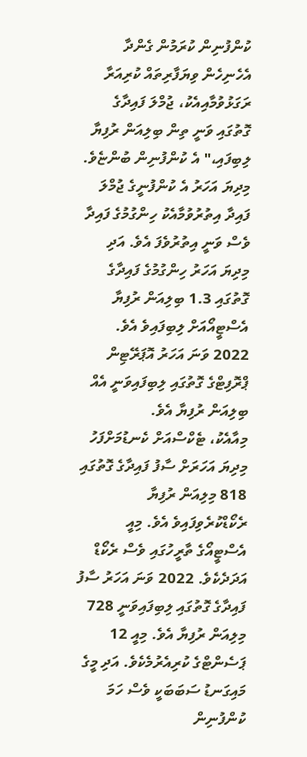ކުންފުނިން ކުރަމުން ގެންދާ އެހެނިހެން ވިޔަފާރިތައް ކުރިއަރާ ރަގަޅުވުމާއިއެކު، ޖުމްލަ ފައިދާގެ ގޮތުގައި ވަނީ ތިން ބިލިއަން ރުފިޔާ ލިބިފައި،" އެ ކުންފުނިން ބުންޏެވެ.
މިދިޔަ އަހަރު އެ ކުންފުނީގެ ޖުމްލަ ފައިދާ އިތުރުވުމާއެކު ހިންގުމުގެ ފައިދާ ވެސް ވަނީ އިތުރުވެފަ އެވެ. އަދި މިދިޔަ އަހަރު ހިންގުމުގެ ފައިދާގެ ގޮތުގައި 1.3 ބިލިއަން ރުފިޔާ އެސްޓީއޯއަށް ލިބިފައިވެ އެވެ. 2022 ވަނަ އަހަރު އޮޕަރޭޓިން ޕްރޮފިޓްގެ ގޮތުގައި ލިބިފައިވަނީ އެއް ބިލިއަން ރުފިޔާ އެވެ.
މިއާއެކު، ޓެކްސްއަށް ކެނޑުމަށްފަހު މިދިޔަ އަހަރަށް ސާފު ފައިދާގެ ގޮތުގައި 818 މިލިއަން ރުފިޔާ ރެކޯޑްކުރެވިފައިވެ އެވެ. މިއީ އެސްޓީއޯގެ ތާރީހުގައި ވެސް ރެކޯޑް އަދަދެކެވެ. 2022 ވަނަ އަހަރު ސާފު ފައިދާގެ ގޮތުގައި ލިބިފައިވަނީ 728 މިލިއަން ރުފިޔާ އެވެ. މިއީ 12 ޕަސެންޓްގެ ކުރިއެރުމެކެވެ. އަދި މީގެ މައިގަނޑު ސަބަބަކީ ވެސް ހަމަ ކުންފުނިން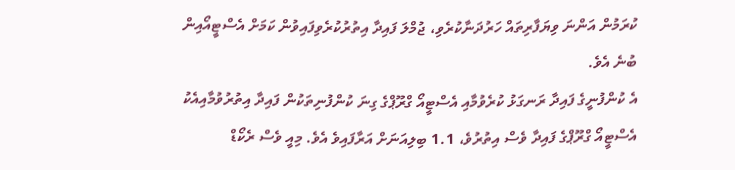ކުރަމުން އަންނަ ވިޔަފާރިތައް ހަރުދަނާކުރެވި، ޖުމްލަ ފައިދާ އިތުރުކުރެވިފައިވުން ކަމަށް އެސްޓީއޯއިން ބުނެ އެވެ.
އެ ކުންފުނީގެ ފައިދާ ރަނގަޅު ކުރެވުމާއި އެސްޓީއޯ ގްރޫޕްގެ ގިނަ ކުންފުނިތަކުން ފައިދާ އިތުރުވުމާއިއެކު އެސްޓީއޯ ގްރޫޕްގެ ފައިދާ ވެސް އިތުރުވެ، 1.1 ބިލިއަނަށް އަރާފައިވެ އެވެ. މިއީ ވެސް ރެކޯޑް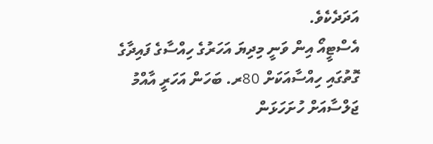އަދަދެކެވެ.
އެސްޓީއޯ އިން ވަނީ މިދިޔަ އަހަރުގެ ހިއްސާގެ ފައިދާގެ ގޮތުގައި ހިއްސާއަކަށް 80ރ. ބަހަން އަހަރީ އާއްމު ޖަލްސާއަށް ހުށަހަޅަން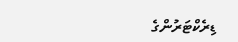ޑިރެކްޓަރުންގެ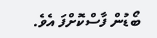ބޯޑުން ފާސްކޮށްފަ އެވެ.